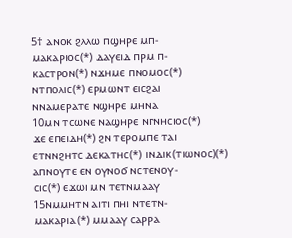5† ⲁⲛⲟⲕ ϩⲗⲗⲱ ⲡϣⲏⲣⲉ ⲙⲡ-
ⲙⲁⲕⲁⲣⲓⲟⲥ(*) ⲇⲁⲩⲉⲓⲇ ⲡⲣⲙ ⲡ-
ⲕⲁⲥⲧⲣⲟⲛ(*) ⲛϫⲏⲙⲉ ⲡⲛⲟⲙⲟⲥ(*)
ⲛⲧⲡⲟⲗⲓⲥ(*) ⲉⲣⲙⲱⲛⲧ ⲉⲓⲥϩⲁⲓ
ⲛⲛⲁⲙⲉⲣⲁⲧⲉ ⲛϣⲏⲣⲉ ⲙⲏⲛⲁ
10ⲙⲛ ⲧⲥⲱⲛⲉ ⲛⲁϣⲏⲣⲉ ⲛⲅⲛⲏⲥⲓⲟⲥ(*)
ϫⲉ ⲉⲡⲉⲓⲇⲏ(*) ϩⲛ ⲧⲉⲣⲟⲙⲡⲉ ⲧⲁⲓ
ⲉⲧⲛⲛϩⲏⲧⲥ ⲇⲉⲕⲁⲧⲏⲥ(*) ⲓⲛⲇⲓⲕ(ⲧⲓⲱⲛⲟⲥ)(*)
ⲁⲡⲛⲟⲩⲧⲉ ⲉⲛ ⲟⲩⲛⲟϭ ⲛⲥⲧⲉⲛⲟⲩ-
ⲥⲓⲥ(*) ⲉϫⲱⲓ ⲙⲛ ⲧⲉⲧⲛⲙⲁⲁⲩ
15ⲛⲙⲙⲏⲧⲛ ⲁⲓⲧⲓ ⲡⲏⲓ ⲛⲧⲉⲧⲛ-
ⲙⲁⲕⲁⲣⲓⲁ(*) ⲙⲙⲁⲁⲩ ⲥⲁⲣⲣⲁ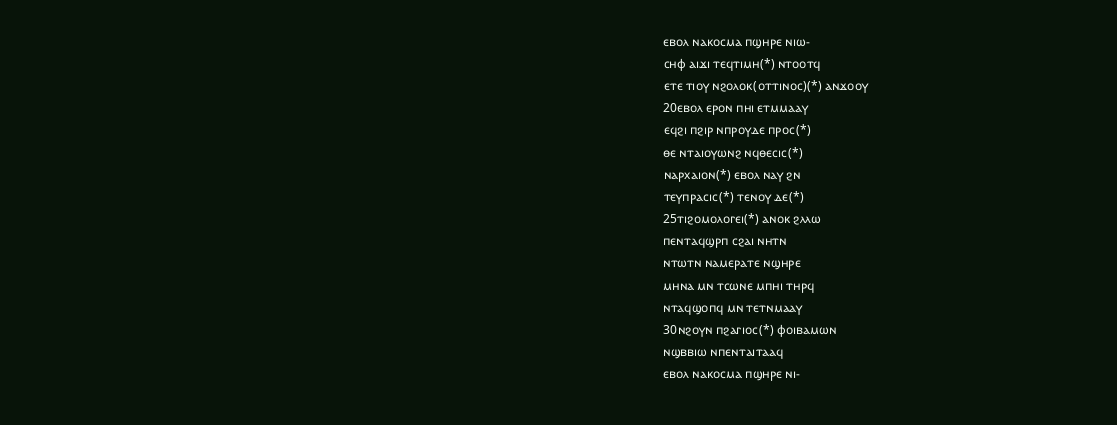ⲉⲃⲟⲗ ⲛⲁⲕⲟⲥⲙⲁ ⲡϣⲏⲣⲉ ⲛⲓⲱ-
ⲥⲏⲫ ⲁⲓϫⲓ ⲧⲉϥⲧⲓⲙⲏ(*) ⲛⲧⲟⲟⲧϥ
ⲉⲧⲉ ⲧⲓⲟⲩ ⲛϩⲟⲗⲟⲕ(ⲟⲧⲧⲓⲛⲟⲥ)(*) ⲁⲛϫⲟⲟⲩ
20ⲉⲃⲟⲗ ⲉⲣⲟⲛ ⲡⲏⲓ ⲉⲧⲙⲙⲁⲁⲩ
ⲉϥϩⲓ ⲡϩⲓⲣ ⲛⲡⲣⲟⲩⲇⲉ ⲡⲣⲟⲥ(*)
ⲑⲉ ⲛⲧⲁⲓⲟⲩⲱⲛϩ ⲛϥⲑⲉⲥⲓⲥ(*)
ⲛⲁⲣⲭⲁⲓⲟⲛ(*) ⲉⲃⲟⲗ ⲛⲁⲩ ϩⲛ
ⲧⲉⲩⲡⲣⲁⲥⲓⲥ(*) ⲧⲉⲛⲟⲩ ⲇⲉ(*)
25ⲧⲓϩⲟⲙⲟⲗⲟⲅⲉⲓ(*) ⲁⲛⲟⲕ ϩⲗⲗⲱ
ⲡⲉⲛⲧⲁϥϣⲣⲡ ⲥϩⲁⲓ ⲛⲏⲧⲛ
ⲛⲧⲱⲧⲛ ⲛⲁⲙⲉⲣⲁⲧⲉ ⲛϣⲏⲣⲉ
ⲙⲏⲛⲁ ⲙⲛ ⲧⲥⲱⲛⲉ ⲙⲡⲏⲓ ⲧⲏⲣϥ
ⲛⲧⲁϥϣⲟⲡϥ ⲙⲛ ⲧⲉⲧⲛⲙⲁⲁⲩ
30ⲛϩⲟⲩⲛ ⲡϩⲁⲅⲓⲟⲥ(*) ⲫⲟⲓⲃⲁⲙⲱⲛ
ⲛϣⲃⲃⲓⲱ ⲛⲡⲉⲛⲧⲁⲓⲧⲁⲁϥ
ⲉⲃⲟⲗ ⲛⲁⲕⲟⲥⲙⲁ ⲡϣⲏⲣⲉ ⲛⲓ-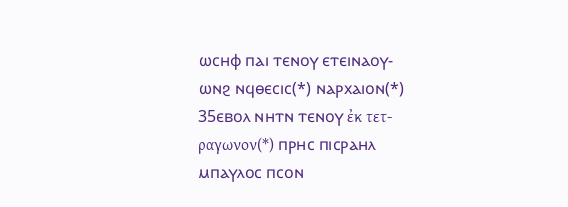ⲱⲥⲏⲫ ⲡⲁⲓ ⲧⲉⲛⲟⲩ ⲉⲧⲉⲓⲛⲁⲟⲩ-
ⲱⲛϩ ⲛϥⲑⲉⲥⲓⲥ(*) ⲛⲁⲣⲭⲁⲓⲟⲛ(*)
35ⲉⲃⲟⲗ ⲛⲏⲧⲛ ⲧⲉⲛⲟⲩ ἐκ τετ-
ραγωνον(*) ⲡⲣⲏⲥ ⲡⲓⲥⲣⲁⲏⲗ
ⲙⲡⲁⲩⲗⲟⲥ ⲡⲥⲟⲛ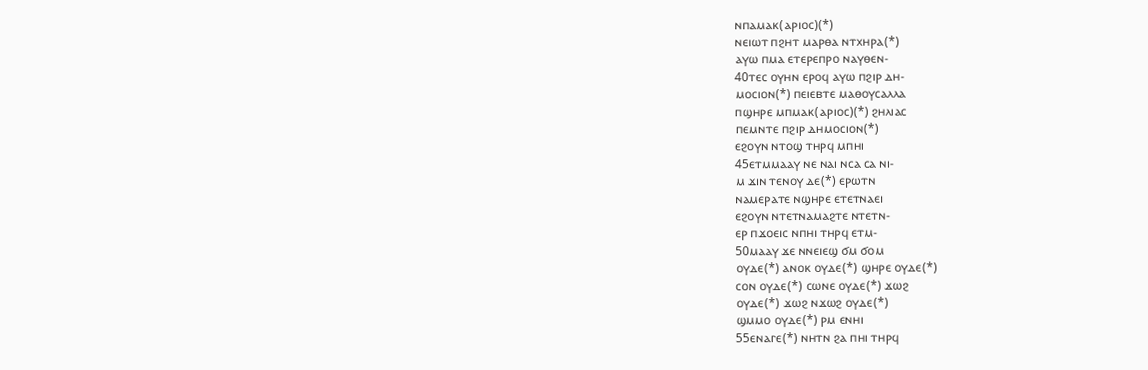ⲛⲡⲁⲙⲁⲕ(ⲁⲣⲓⲟⲥ)(*)
ⲛⲉⲓⲱⲧ ⲡϩⲏⲧ ⲙⲁⲣⲑⲁ ⲛⲧⲭⲏⲣⲁ(*)
ⲁⲩⲱ ⲡⲙⲁ ⲉⲧⲉⲣⲉⲡⲣⲟ ⲛⲁⲩⲑⲉⲛ-
40ⲧⲉⲥ ⲟⲩⲏⲛ ⲉⲣⲟϥ ⲁⲩⲱ ⲡϩⲓⲣ ⲇⲏ-
ⲙⲟⲥⲓⲟⲛ(*) ⲡⲉⲓⲉⲃⲧⲉ ⲙⲁⲑⲟⲩⲥⲁⲗⲗⲁ
ⲡϣⲏⲣⲉ ⲙⲡⲙⲁⲕ(ⲁⲣⲓⲟⲥ)(*) ϩⲏⲗⲓⲁⲥ
ⲡⲉⲙⲛⲧⲉ ⲡϩⲓⲣ ⲇⲏⲙⲟⲥⲓⲟⲛ(*)
ⲉϩⲟⲩⲛ ⲛⲧⲟϣ ⲧⲏⲣϥ ⲙⲡⲏⲓ
45ⲉⲧⲙⲙⲁⲁⲩ ⲛⲉ ⲛⲁⲓ ⲛⲥⲁ ⲥⲁ ⲛⲓ-
ⲙ ϫⲓⲛ ⲧⲉⲛⲟⲩ ⲇⲉ(*) ⲉⲣⲱⲧⲛ
ⲛⲁⲙⲉⲣⲁⲧⲉ ⲛϣⲏⲣⲉ ⲉⲧⲉⲧⲛⲁⲉⲓ
ⲉϩⲟⲩⲛ ⲛⲧⲉⲧⲛⲁⲙⲁϩⲧⲉ ⲛⲧⲉⲧⲛ-
ⲉⲣ ⲡϫⲟⲉⲓⲥ ⲛⲡⲏⲓ ⲧⲏⲣϥ ⲉⲧⲙ-
50ⲙⲁⲁⲩ ϫⲉ ⲛⲛⲉⲓⲉϣ ϭⲙ ϭⲟⲙ
ⲟⲩⲇⲉ(*) ⲁⲛⲟⲕ ⲟⲩⲇⲉ(*) ϣⲏⲣⲉ ⲟⲩⲇⲉ(*)
ⲥⲟⲛ ⲟⲩⲇⲉ(*) ⲥⲱⲛⲉ ⲟⲩⲇⲉ(*) ϫⲱϩ
ⲟⲩⲇⲉ(*) ϫⲱϩ ⲛϫⲱϩ ⲟⲩⲇⲉ(*)
ϣⲙⲙⲟ ⲟⲩⲇⲉ(*) ⲣⲙ ⲉⲛⲏⲓ
55ⲉⲛⲁⲅⲉ(*) ⲛⲏⲧⲛ ϩⲁ ⲡⲏⲓ ⲧⲏⲣϥ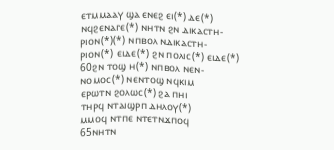ⲉⲧⲙⲙⲁⲁⲩ ϣⲁ ⲉⲛⲉϩ ⲉⲓ(*) ⲇⲉ(*)
ⲛϥϩⲉⲛⲁⲅⲉ(*) ⲛⲏⲧⲛ ϩⲛ ⲇⲓⲕⲁⲥⲧⲏ-
ⲣⲓⲟⲛ(*)(*) ⲛⲡⲃⲟⲗ ⲛⲇⲓⲕⲁⲥⲧⲏ-
ⲣⲓⲟⲛ(*) ⲉⲓⲇⲉ(*) ϩⲛ ⲡⲟⲗⲓⲥ(*) ⲉⲓⲇⲉ(*)
60ϩⲛ ⲧⲟϣ ⲏ(*) ⲛⲡⲃⲟⲗ ⲛⲉⲛ-
ⲛⲟⲙⲟⲥ(*) ⲛⲉⲛⲧⲟϣ ⲛϥⲕⲓⲙ
ⲉⲣⲱⲧⲛ ϩⲟⲗⲱⲥ(*) ϩⲁ ⲡⲏⲓ
ⲧⲏⲣϥ ⲛⲧⲁⲓϣⲣⲡ ⲇⲏⲗⲟⲩ(*)
ⲙⲙⲟϥ ⲛⲧⲡⲉ ⲛⲧⲉⲧⲛϫⲡⲟϥ
65ⲛⲏⲧⲛ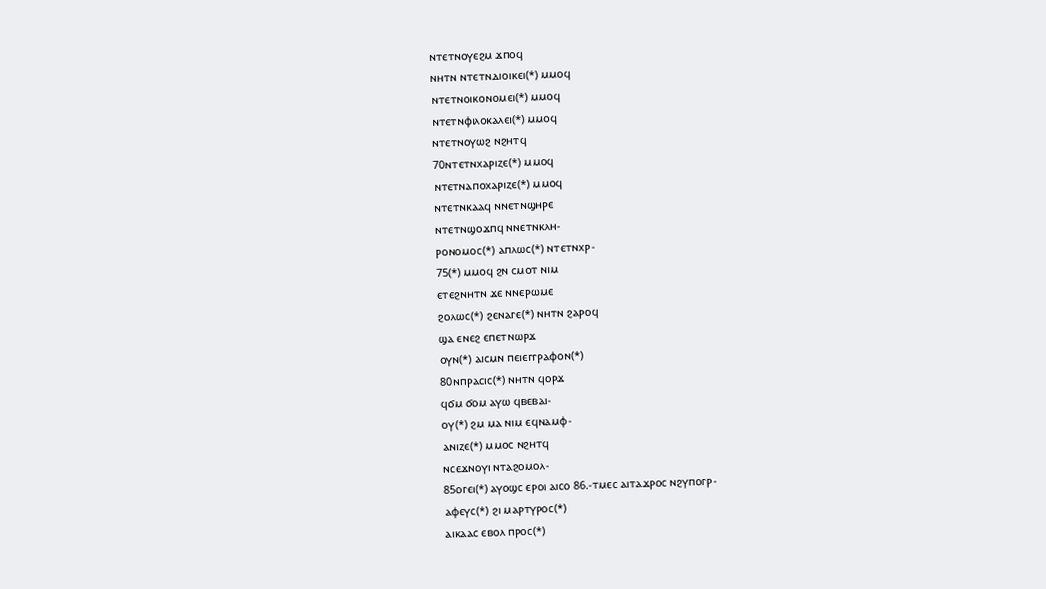ⲛⲧⲉⲧⲛⲟⲩⲉϩⲙ ϫⲡⲟϥ
ⲛⲏⲧⲛ ⲛⲧⲉⲧⲛⲇⲓⲟⲓⲕⲉⲓ(*) ⲙⲙⲟϥ
ⲛⲧⲉⲧⲛⲟⲓⲕⲟⲛⲟⲙⲉⲓ(*) ⲙⲙⲟϥ
ⲛⲧⲉⲧⲛⲫⲓⲗⲟⲕⲁⲗⲉⲓ(*) ⲙⲙⲟϥ
ⲛⲧⲉⲧⲛⲟⲩⲱϩ ⲛϩⲏⲧϥ
70ⲛⲧⲉⲧⲛⲭⲁⲣⲓⲍⲉ(*) ⲙⲙⲟϥ
ⲛⲧⲉⲧⲛⲁⲡⲟⲭⲁⲣⲓⲍⲉ(*) ⲙⲙⲟϥ
ⲛⲧⲉⲧⲛⲕⲁⲁϥ ⲛⲛⲉⲧⲛϣⲏⲣⲉ
ⲛⲧⲉⲧⲛϣⲟϫⲡϥ ⲛⲛⲉⲧⲛⲕⲗⲏ-
ⲣⲟⲛⲟⲙⲟⲥ(*) ⲁⲡⲗⲱⲥ(*) ⲛⲧⲉⲧⲛⲭⲣ-
75(*) ⲙⲙⲟϥ ϩⲛ ⲥⲙⲟⲧ ⲛⲓⲙ
ⲉⲧⲉϩⲛⲏⲧⲛ ϫⲉ ⲛⲛⲉⲣⲱⲙⲉ
ϩⲟⲗⲱⲥ(*) ϩⲉⲛⲁⲅⲉ(*) ⲛⲏⲧⲛ ϩⲁⲣⲟϥ
ϣⲁ ⲉⲛⲉϩ ⲉⲡⲉⲧⲛⲱⲣϫ
ⲟⲩⲛ(*) ⲁⲓⲥⲙⲛ ⲡⲉⲓⲉⲅⲅⲣⲁⲫⲟⲛ(*)
80ⲛⲡⲣⲁⲥⲓⲥ(*) ⲛⲏⲧⲛ ϥⲟⲣϫ
ϥϭⲙ ϭⲟⲙ ⲁⲩⲱ ϥⲃⲉⲃⲁⲓ-
ⲟⲩ(*) ϩⲙ ⲙⲁ ⲛⲓⲙ ⲉϥⲛⲁⲙⲫ-
ⲁⲛⲓⲍⲉ(*) ⲙⲙⲟⲥ ⲛϩⲏⲧϥ
ⲛⲥⲉϫⲛⲟⲩⲓ ⲛⲧⲁϩⲟⲙⲟⲗ-
85ⲟⲅⲉⲓ(*) ⲁⲩⲟϣⲥ ⲉⲣⲟⲓ ⲁⲓⲥⲟ 86.-ⲧⲙⲉⲥ ⲁⲓⲧⲁϫⲣⲟⲥ ⲛϩⲩⲡⲟⲅⲣ-
ⲁⲫⲉⲩⲥ(*) ϩⲓ ⲙⲁⲣⲧⲩⲣⲟⲥ(*)
ⲁⲓⲕⲁⲁⲥ ⲉⲃⲟⲗ ⲡⲣⲟⲥ(*)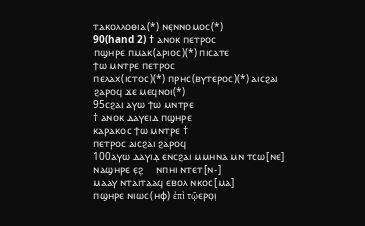ⲧⲁⲕⲟⲗⲗⲟⲑⲓⲁ(*) ⲛⲉ̣ⲛⲛⲟⲙⲟⲥ(*)
90(hand 2) † ⲁⲛⲟⲕ ⲡⲉⲧⲣⲟⲥ
ⲡϣⲏⲣⲉ ⲡⲙⲁⲕ(ⲁⲣⲓⲟⲥ)(*) ⲡⲓⲥⲁⲧⲉ
ϯⲱ ⲙⲛⲧⲣⲉ ⲡⲉⲧⲣⲟⲥ
ⲡⲉⲗⲁⲭ(ⲓⲥⲧⲟⲥ)(*) ⲡⲣⲏⲥ(ⲃⲩⲧⲉⲣⲟⲥ)(*) ⲁⲓⲥϩⲁⲓ
ϩⲁⲣⲟϥ ϫⲉ ⲙⲉϥⲛⲟⲓ(*)
95ⲥϩⲁⲓ ⲁⲩⲱ ϯⲱ ⲙⲛⲧⲣⲉ
† ⲁⲛⲟⲕ ⲇⲁⲩⲉⲓⲇ ⲡϣⲏⲣⲉ
ⲕⲁⲣⲁⲕⲟⲥ ϯⲱ ⲙⲛⲧⲣⲉ †
ⲡⲉⲧⲣⲟⲥ ⲁⲓⲥϩⲁⲓ ϩⲁⲣⲟϥ
100ⲁⲩⲱ ⲇⲁⲩⲓⲇ̣ ⲉⲛⲥϩⲁⲓ ⲙⲙⲏⲛⲁ ⲙⲛ ⲧⲥⲱ[ⲛⲉ]
ⲛⲁϣⲏⲣⲉ ⲉ̣ϩ̣     ⲛⲡⲏⲓ ⲛⲧⲉⲧ[ⲛ-]
ⲙⲁⲁⲩ ⲛⲧⲁⲓⲧⲁⲁϥ ⲉⲃⲟⲗ ⲛⲕⲟⲥ[ⲙⲁ]
ⲡϣⲏⲣⲉ ⲛⲓⲱⲥ(ⲏⲫ) ἐπὶ τῷⲉⲣⲟ̣ⲓ̣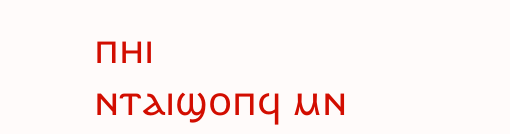ⲡⲏⲓ
ⲛⲧⲁⲓϣⲟⲡϥ ⲙⲛ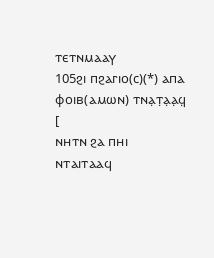ⲧⲉⲧⲛⲙⲁⲁⲩ
105ϩⲓ ⲡϩⲁⲅⲓⲟ(ⲥ)(*) ⲁⲡⲁ ⲫⲟⲓⲃ(ⲁⲙⲱⲛ) ⲧⲛⲁ̣ⲧ̣ⲁ̣ⲁ̣ϥ̣ [
ⲛⲏⲧⲛ ϩⲁ ⲡⲏⲓ ⲛⲧⲁⲓⲧⲁⲁϥ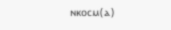ⲛⲕⲟⲥⲙ(ⲁ)